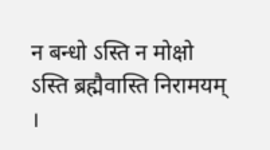न बन्धो ऽस्ति न मोक्षो ऽस्ति ब्रह्मैवास्ति निरामयम् ।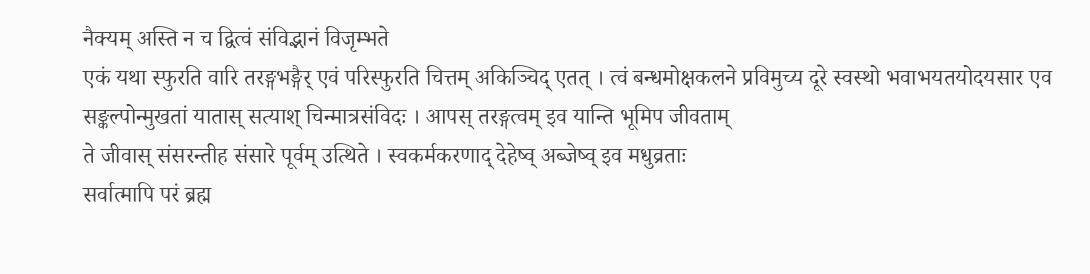नैक्यम् अस्ति न च द्वित्वं संविद्भानं विजृम्भते
एकं यथा स्फुरति वारि तरङ्गभङ्गैर् एवं परिस्फुरति चित्तम् अकिञ्चिद् एतत् । त्वं बन्धमोक्षकलने प्रविमुच्य दूरे स्वस्थो भवाभयतयोदयसार एव
सङ्कल्पोन्मुखतां यातास् सत्याश् चिन्मात्रसंविदः । आपस् तरङ्गत्वम् इव यान्ति भूमिप जीवताम्
ते जीवास् संसरन्तीह संसारे पूर्वम् उत्थिते । स्वकर्मकरणाद् देहेष्व् अब्जेष्व् इव मधुव्रताः
सर्वात्मापि परं ब्रह्म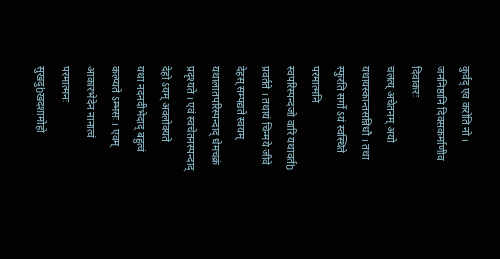कुर्वद् एव करोति नो । जननिष्ठानि दिवसकर्माणीव दिवाकरः
चलत्य् अचेतनम् अयो यथायस्कान्तसन्निधौ । तथा स्फुरति सर्गो ऽयं स्वस्थिते परमात्मनि
स्वपरिस्पन्दजो वारि यथावर्तḫ प्रवर्तते । तथायं चिन्मये जीवे देहस् सम्पद्यते स्वयम्
यथालातपरिस्पन्दाद् धेमचक्रं प्रदृश्यते । एवं स्वचेतनस्पन्दाद् देहो ऽयम् अवलोक्यते
यथा नदनदीभेदाद् बहुत्वं कल्प्यते ऽम्भसः । एवम् आकारभेदेन नानात्वं परमात्मनः
सुखदुẖखदशामोहो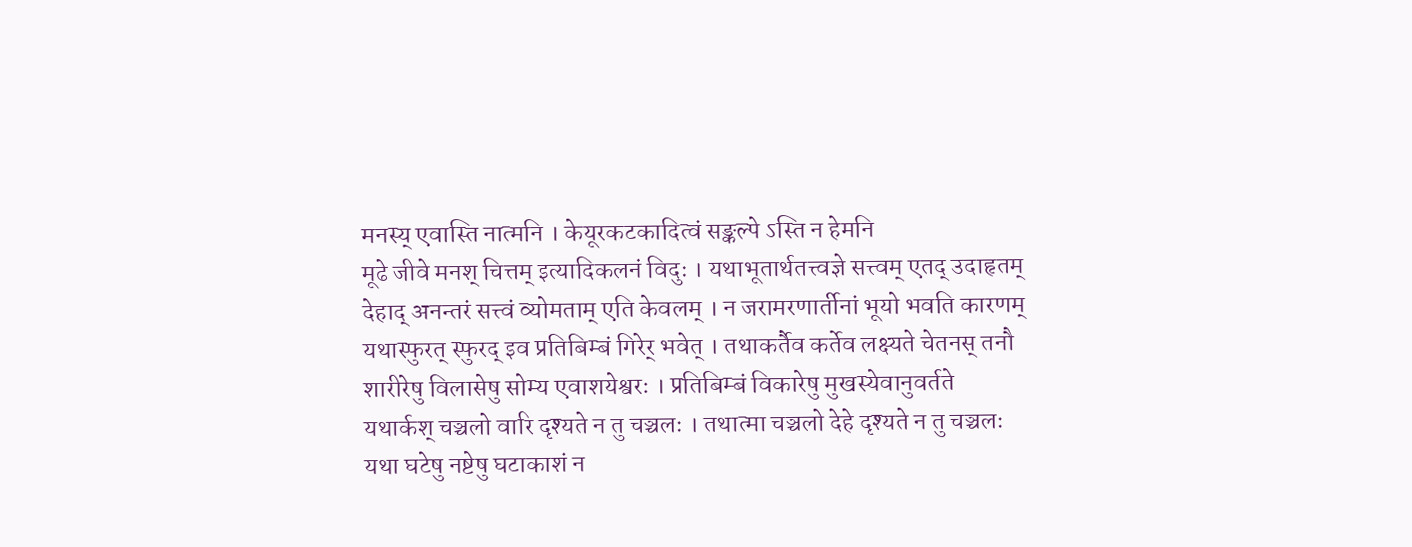मनस्य् एवास्ति नात्मनि । केयूरकटकादित्वं सङ्कल्पे ऽस्ति न हेमनि
मूढे जीवे मनश् चित्तम् इत्यादिकलनं विदुः । यथाभूतार्थतत्त्वज्ञे सत्त्वम् एतद् उदाहृतम्
देहाद् अनन्तरं सत्त्वं व्योमताम् एति केवलम् । न जरामरणार्तीनां भूयो भवति कारणम्
यथास्फुरत् स्फुरद् इव प्रतिबिम्बं गिरेर् भवेत् । तथाकर्तैव कर्तेव लक्ष्यते चेतनस् तनौ
शारीरेषु विलासेषु सोम्य एवाशयेश्वरः । प्रतिबिम्बं विकारेषु मुखस्येवानुवर्तते
यथार्कश् चञ्चलो वारि दृश्यते न तु चञ्चलः । तथात्मा चञ्चलो देहे दृश्यते न तु चञ्चलः
यथा घटेषु नष्टेषु घटाकाशं न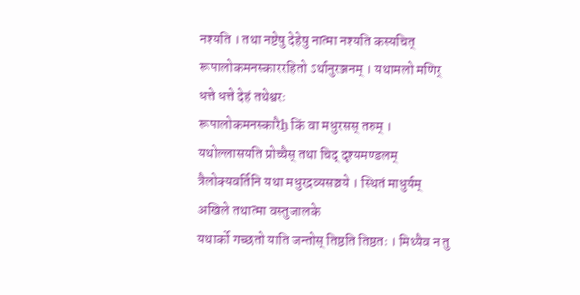नश्यति । तथा नष्टेषु देहेषु नात्मा नश्यति कस्यचित्
रूपालोकमनस्काररहितो ऽर्थानुरञ्जनम् । यथामलो मणिर् धत्ते धत्ते देहं तथेश्वरः
रूपालोकमनस्कारैẖ किं वा मधुरसस् तरुम् । यथोल्लासयति प्रोच्चैस् तथा चिद् दृश्यमण्डलम्
त्रैलोक्यवर्तिनि यथा मधुरद्रव्यसञ्चये । स्थितं माधुर्यम् अखिले तथात्मा वस्तुजालके
यथार्को गच्छतो याति जन्तोस् तिष्ठति तिष्ठतः । मिथ्यैव न तु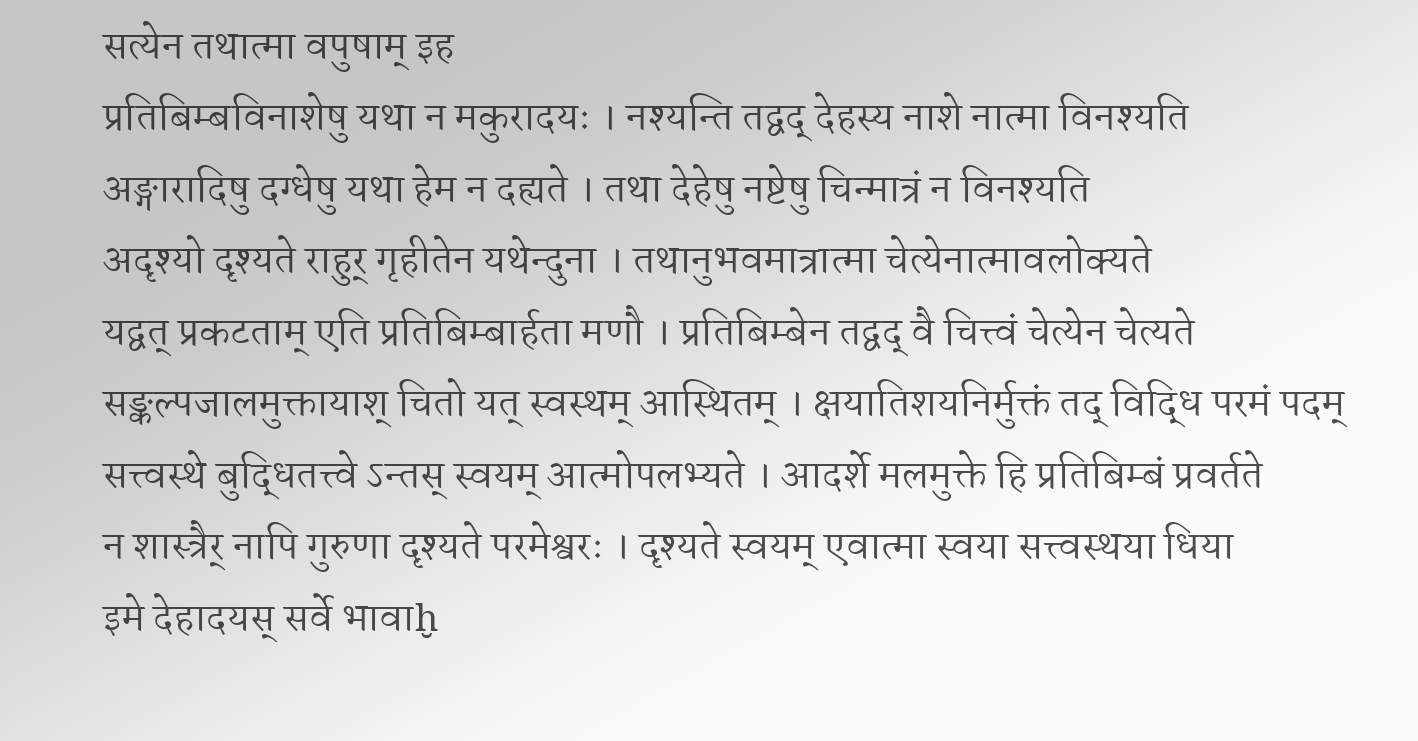सत्येन तथात्मा वपुषाम् इह
प्रतिबिम्बविनाशेषु यथा न मकुरादयः । नश्यन्ति तद्वद् देहस्य नाशे नात्मा विनश्यति
अङ्गारादिषु दग्धेषु यथा हेम न दह्यते । तथा देहेषु नष्टेषु चिन्मात्रं न विनश्यति
अदृश्यो दृश्यते राहुर् गृहीतेन यथेन्दुना । तथानुभवमात्रात्मा चेत्येनात्मावलोक्यते
यद्वत् प्रकटताम् एति प्रतिबिम्बार्हता मणौ । प्रतिबिम्बेन तद्वद् वै चित्त्वं चेत्येन चेत्यते
सङ्कल्पजालमुक्तायाश् चितो यत् स्वस्थम् आस्थितम् । क्षयातिशयनिर्मुक्तं तद् विद्धि परमं पदम्
सत्त्वस्थे बुद्धितत्त्वे ऽन्तस् स्वयम् आत्मोपलभ्यते । आदर्शे मलमुक्ते हि प्रतिबिम्बं प्रवर्तते
न शास्त्रैर् नापि गुरुणा दृश्यते परमेश्वरः । दृश्यते स्वयम् एवात्मा स्वया सत्त्वस्थया धिया
इमे देहादयस् सर्वे भावाḫ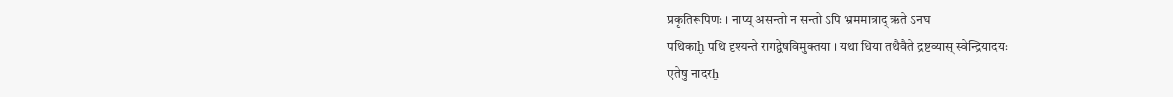प्रकृतिरूपिणः । नाप्य् असन्तो न सन्तो ऽपि भ्रममात्राद् ऋते ऽनघ
पथिकाḫ पथि दृश्यन्ते रागद्वेषविमुक्तया । यथा धिया तथैवैते द्रष्टव्यास् स्वेन्द्रियादयः
एतेषु नादरẖ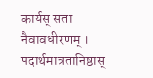कार्यस् सता नैवावधीरणम् । पदार्थमात्रतानिष्ठास्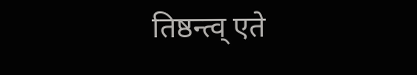तिष्ठन्त्व् एते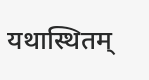यथास्थितम्